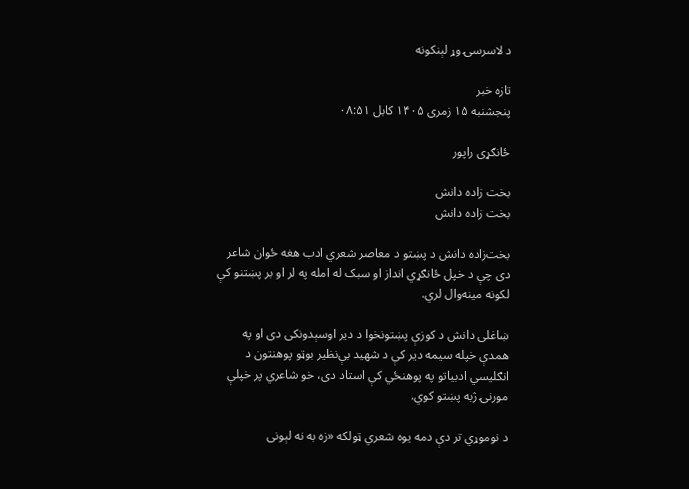د لاسرسۍ وړ لېنکونه

تازه خبر
پنجشنبه ۱۵ زمری ۱۴۰۵ کابل ۰۸:۵۱

ځانګړی راپور

بخت زاده دانش
بخت زاده دانش

بخت‌زاده دانش د پښتو د معاصر شعري ادب هغه ځوان شاعر دی چې د خپل ځانګړي انداز او سبک له امله په لر او بر پښتنو کې لکونه مینه‌وال لري.

ښاغلی دانش د کوزې پښتونخوا د دیر اوسېدونکی دی او په همدې خپله سیمه دیر کې د شهید بې‌نظیر بوټو پوهنتون د انګلیسي ادبیاتو په پوهنځي کې استاد دی، خو شاعري پر خپلې مورنۍ ژبه پښتو کوي.

د نوموړي تر دې دمه یوه شعري ټولکه «زه به نه لېونی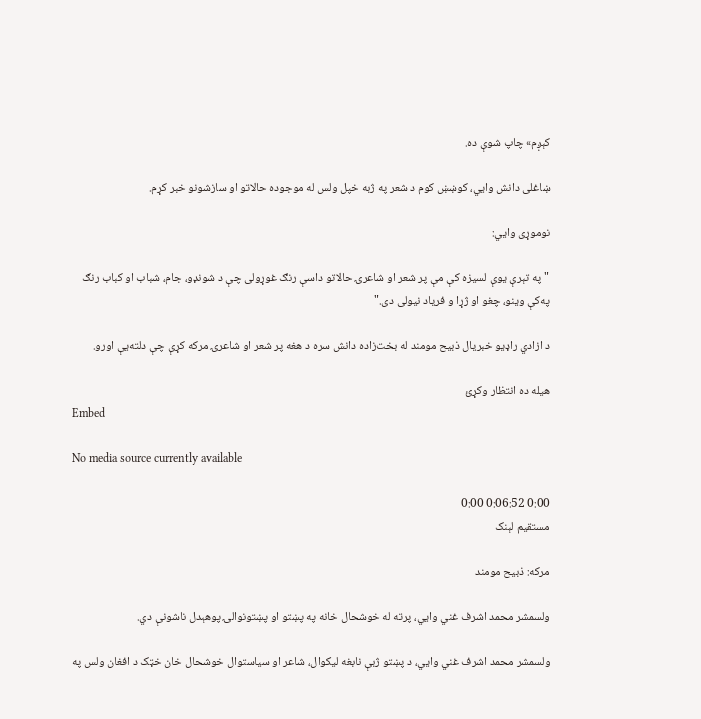کېږم» چاپ شوې ده.

ښاغلی دانش وايي، کوښښ کوم د شعر په ژبه خپل ولس له موجوده حالاتو او سازشونو خبر کړم.

نوموړی وايي:

"په تېرې یوې لسیزه کې مې پر شعر او شاعرۍ حالاتو داسې رنګ غوړولی چې د شونډو، جام، شباب او کباب رنګ په‌کې وینو، چغو او ژړا و فریاد نیولی دی."

د ازادي راډیو خبریال ذبیح مومند له بخت‌زاده دانش سره د هغه پر شعر او شاعرۍ مرکه کړې چې دلته‌یې اورو.

هيله ده انتظار وکړئ
Embed

No media source currently available

0:00 0:06:52 0:00
مستقیم لېنک

مرکه: ذبیح مومند

ولسمشر محمد اشرف غني وايي، پرته له خوشحال خانه په پښتو او پښتونوالۍ پوهېدل ناشونې دي.

ولسمشر محمد اشرف غني وايي، د پښتو ژبې نابغه لیکوال، شاعر او سياستوال خوشحال خان خټک د افغان ولس په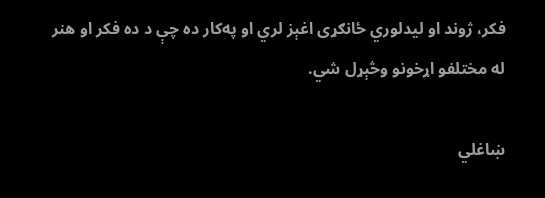فکر، ژوند او لیدلوري ځانګړی اغېز لري او په‌کار ده چې د ده فکر او هنر له مختلفو اړخونو وڅېړل شي.

ښاغلي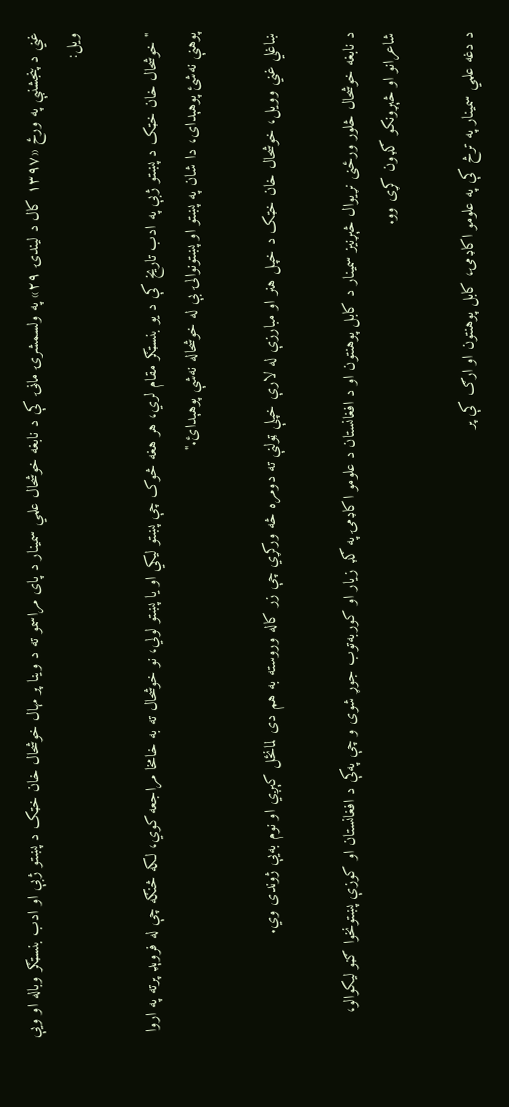غني د پنجشنبې په ورځ «۱۳۹۷ کال د لیندۍ ۲۹» په ولسمشرۍ ماڼۍ کې د نابغه خوشحال علمي سمینار د پای مراسمو ته د وینا پر مهال خوشحال خان خټک د پښتو ژبې او ادب بنسټګر وباله او ویې ویل:

"خوشحال خان خټک د پښتو ژبې په ادب تاریخ کې د يو بنسټګر مقام لري، هر هغه څوک چې پښتو لیکي او يا پښتو لولي، نو خوشحال ته به خامخا مراجعه کوي، لکه څنګه چې له فروېډ پرته په اروا پوهنې نه‌شئ پوهېدای، دا شان په پښتو او پښتونوالۍ بې له خوشحاله نه‌شې پوهېدائ."

ښاغلي غني وویل، خوشحال خان خټک د خپل هنر او مبارزې له لارې خپلې ټولنې ته دومره څه ورکړي چې زر کاله وروسته به هم دی لمانځل کېږي او نوم به‌یې ژوندی وي.

د نابغه خوشحال څلور ورځنی نړیوال څېړنیز سمینار د کابل پوهنتون او د افغانستان د علومو اکاډمۍ په ګډ زیار او کوربه‌توب جوړ شوی و چې په‌کې د افغانستان او کوزې پښتونخوا ګڼو لیکوالو، شاعرانو او څېړونکو ګډون کړی وو.

د دغه علمي سمینار په ترڅ کې په علومو اکاډمۍ، کابل پوهنتون او ارګ کې پر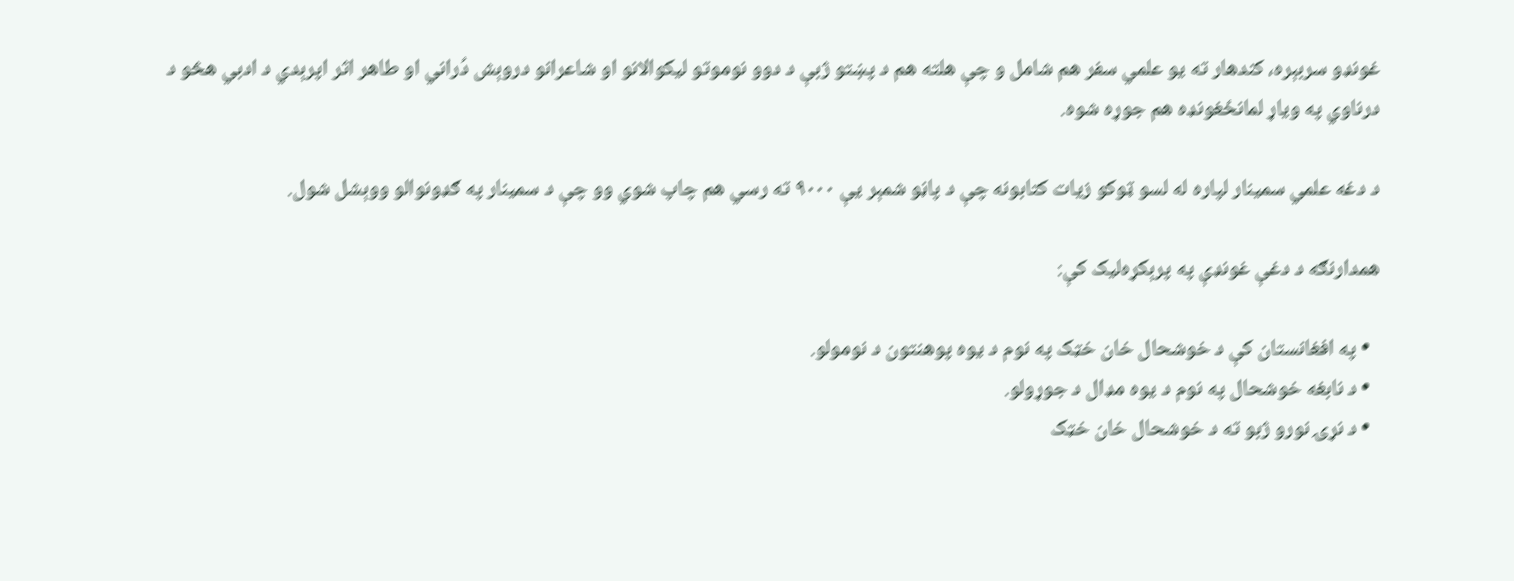غونډو سربېره، کندهار ته یو علمي سفر هم شامل و چې هلته هم د پښتو ژبې د دوو نوموتو لیکوالانو او شاعرانو دروېش دُراني او طاهر اثر اپرېدي د ادبي هڅو د درناوي په ویاړ لمانځغونډه هم جوړه شوه.

د دغه علمي سمینار لپاره له لسو ټوکو زیات کتابونه چې د پاڼو شمېر یې ۹۰۰۰ ته رسي هم چاپ شوي وو چې د سمینار په ګډونوالو ووېشل شول.

همدارنګه د دغې غونډې په پرېکړه‌لیک کې:

  • په افغانستان کې د خوشحال خان خټک په نوم د يوه پوهنتون د نومولو.
  • د نابغه خوشحال په نوم د يوه مډال د جوړولو.
  • د نړۍ نورو ژبو ته د خوشحال خان خټک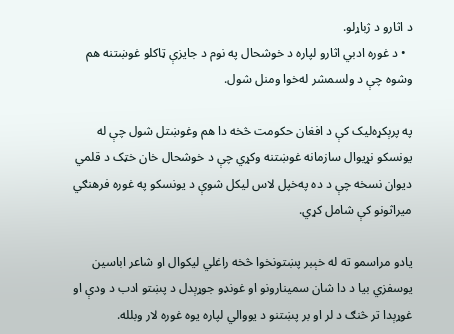د اثارو د ژباړلو.
  • د غوره ادبي اثارو لپاره د خوشحال په نوم د جایزې ټاکلو غوښتنه هم وشوه چې د ولسمشر له‌خوا ومنل شول.

په پرېکړه‌لیک کې د افغان حکومت څخه دا هم وغوښتل شول چې له یونسکو نړیوال سازمانه غوښتنه وکړي چې د خوشحال خان خټک د قلمي دیوان نسخه چې د ده په‌خپل لاس لیکل شوې د يونسکو په غوره فرهنګي میراثونو کې شامل کړي.

يادو مراسمو ته له خېبر پښتونخوا څخه راغلي لیکوال او شاعر اباسین يوسفزي بیا د دا شان سمینارونو او غونډو جوړېدل د پښتو ادب د ودې او غوړېدا تر څنګ د لر او بر پښتنو د یووالي لپاره يوه غوره لار وبلله.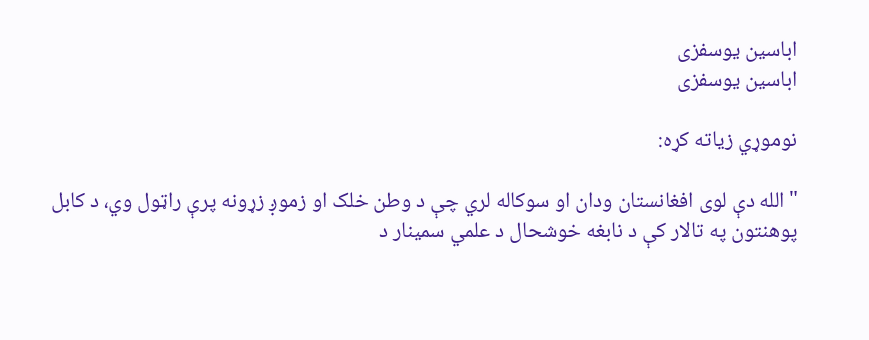اباسین يوسفزی
اباسین يوسفزی

نوموړي زیاته کړه:

"الله دې لوی افغانستان ودان او سوکاله لري چې د وطن خلک او زموږ زړونه پرې راټول وي، د کابل پوهنتون په تالار کې د نابغه خوشحال د علمي سمینار د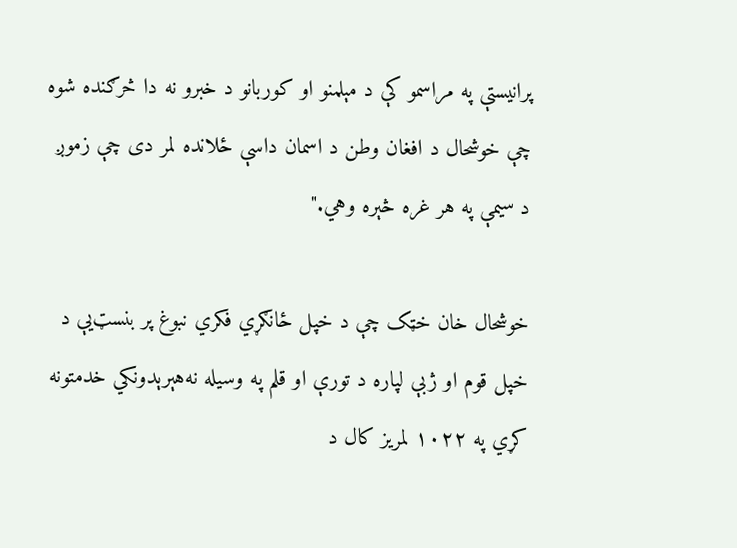پرانیستې په مراسمو کې د مېلمنو او کوربانو د خبرو نه دا څرګنده شوه چې خوشحال د افغان وطن د اسمان داسې ځلانده لمر دی چې زموږ د سیمې په هر غره څېره وهي."

خوشحال خان خټک چې د خپل ځانګړي فکري نبوغ پر بنسټ‌یې د خپل قوم او ژبې لپاره د تورې او قلم په وسیله نه‌هېرېدونکي خدمتونه کړي په ۱۰۲۲ لمریز کال د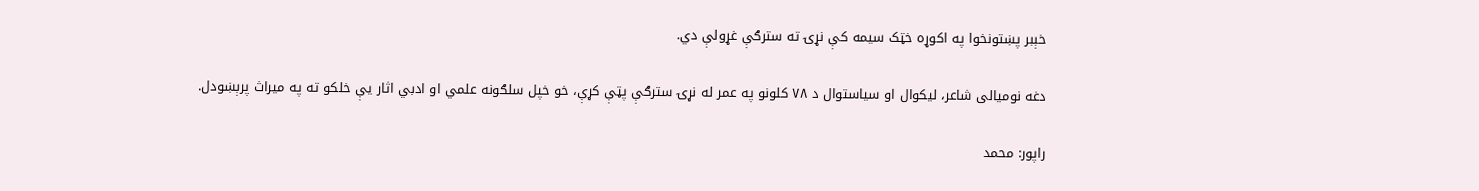خېبر پښتونخوا په اکوړه خټک سیمه کې نړۍ ته سترګې غړولې دي.

دغه نومیالی شاعر، لیکوال او سیاستوال د ۷۸ کلونو په عمر له نړۍ سترګې پټې کړې، خو خپل سلګونه علمي او ادبي اثار یې خلکو ته په میراث پرېښودل.

راپور: محمد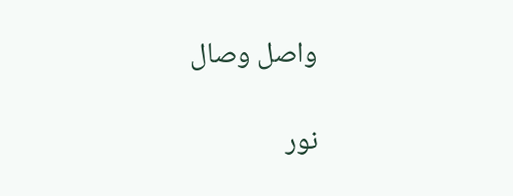واصل وصال

نور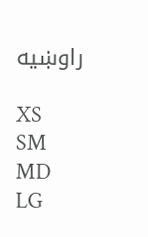راوښيه

XS
SM
MD
LG